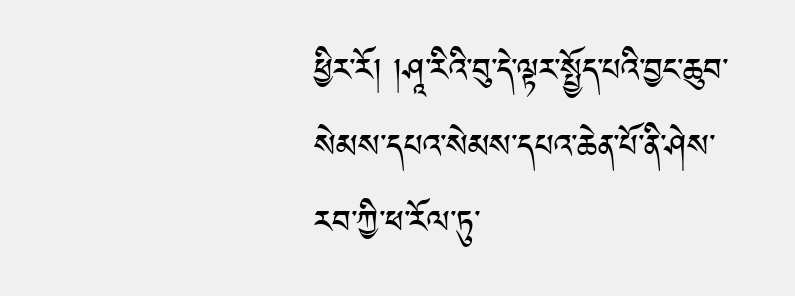ཕྱིར་རོ། །ཤཱ་རིའི་བུ་དེ་ལྟར་སྤྱོད་པའི་བྱང་ཆུབ་སེམས་དཔའ་སེམས་དཔའ་ཆེན་པོ་ནི་ཤེས་རབ་ཀྱི་ཕ་རོལ་ཏུ་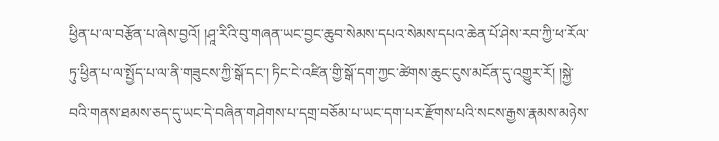ཕྱིན་པ་ལ་བརྩོན་པ་ཞེས་བྱའོ། །ཤཱ་རིའི་བུ་གཞན་ཡང་བྱང་ཆུབ་སེམས་དཔའ་སེམས་དཔའ་ཆེན་པོ་ཤེས་རབ་ཀྱི་ཕ་རོལ་ཏུ་ཕྱིན་པ་ལ་སྤྱོད་པ་ལ་ནི་གཟུངས་ཀྱི་སྒོ་དང་། ཏིང་ངེ་འཛིན་གྱི་སྒོ་དག་ཀྱང་ཚེགས་ཆུང་ངུས་མངོན་དུ་འགྱུར་རོ། །སྐྱེ་བའི་གནས་ཐམས་ཅད་དུ་ཡང་དེ་བཞིན་གཤེགས་པ་དགྲ་བཅོམ་པ་ཡང་དག་པར་རྫོགས་པའི་སངས་རྒྱས་རྣམས་མཉེས་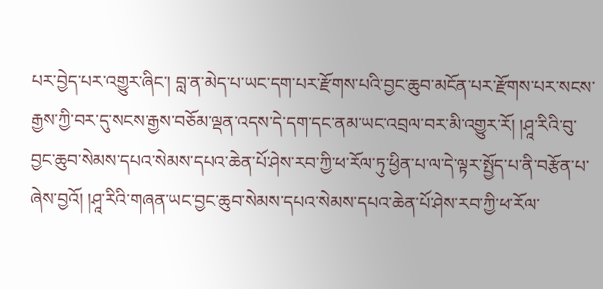པར་བྱེད་པར་འགྱུར་ཞིང་། བླ་ན་མེད་པ་ཡང་དག་པར་རྫོགས་པའི་བྱང་ཆུབ་མངོན་པར་རྫོགས་པར་སངས་རྒྱས་ཀྱི་བར་དུ་སངས་རྒྱས་བཅོམ་ལྡན་འདས་དེ་དག་དང་ནམ་ཡང་འབྲལ་བར་མི་འགྱུར་རོ། །ཤཱ་རིའི་བུ་བྱང་ཆུབ་སེམས་དཔའ་སེམས་དཔའ་ཆེན་པོ་ཤེས་རབ་ཀྱི་ཕ་རོལ་ཏུ་ཕྱིན་པ་ལ་དེ་ལྟར་སྤྱོད་པ་ནི་བརྩོན་པ་ཞེས་བྱའོ། །ཤཱ་རིའི་གཞན་ཡང་བྱང་ཆུབ་སེམས་དཔའ་སེམས་དཔའ་ཆེན་པོ་ཤེས་རབ་ཀྱི་ཕ་རོལ་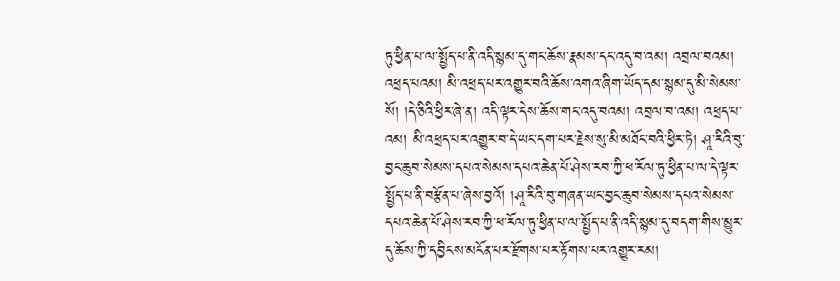ཏུ་ཕྱིན་པ་ལ་སྤྱོད་པ་ནི་འདི་སྙམ་དུ་གང་ཆོས་རྣམས་དང་འདུ་བ་འམ། འབྲལ་བའམ། འཕྲད་པའམ། མི་འཕྲད་པར་འགྱུར་བའི་ཆོས་འགའ་ཞིག་ཡོད་དམ་སྙམ་དུ་མི་སེམས་སོ། །དེ་ཅིའི་ཕྱིར་ཞེ་ན། འདི་ལྟར་དེས་ཆོས་གང་འདུ་བའམ། འབྲལ་བ་འམ། འཕྲད་པ་འམ། མི་འཕྲད་པར་འགྱུར་བ་དེ་ཡང་དག་པར་རྗེས་སུ་མི་མཐོང་བའི་ཕྱིར་ཏེ། ཤཱ་རིའི་བུ་བྱང་ཆུབ་སེམས་དཔའ་སེམས་དཔའ་ཆེན་པོ་ཤེས་རབ་ཀྱི་ཕ་རོལ་ཏུ་ཕྱིན་པ་ལ་དེ་ལྟར་སྤྱོད་པ་ནི་བརྩོན་པ་ཞེས་བྱའོ། །ཤཱ་རིའི་བུ་གཞན་ཡང་བྱང་ཆུབ་སེམས་དཔའ་སེམས་དཔའ་ཆེན་པོ་ཤེས་རབ་ཀྱི་ཕ་རོལ་ཏུ་ཕྱིན་པ་ལ་སྤྱོད་པ་ནི་འདི་སྙམ་དུ་བདག་གིས་མྱུར་དུ་ཆོས་ཀྱི་དབྱིངས་མངོན་པར་རྫོགས་པར་རྟོགས་པར་འགྱུར་རམ།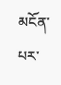མངོན་པར་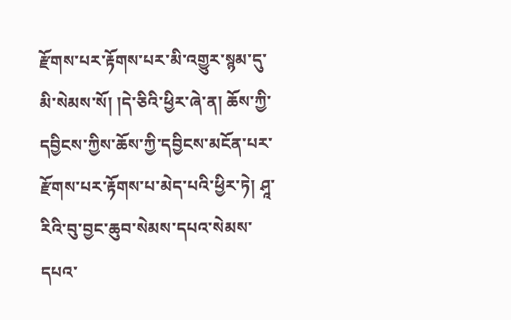རྫོགས་པར་རྟོགས་པར་མི་འགྱུར་སྙམ་དུ་མི་སེམས་སོ། །དེ་ཅིའི་ཕྱིར་ཞེ་ན། ཆོས་ཀྱི་དབྱིངས་ཀྱིས་ཆོས་ཀྱི་དབྱིངས་མངོན་པར་རྫོགས་པར་རྟོགས་པ་མེད་པའི་ཕྱིར་ཏེ། ཤཱ་རིའི་བུ་བྱང་ཆུབ་སེམས་དཔའ་སེམས་དཔའ་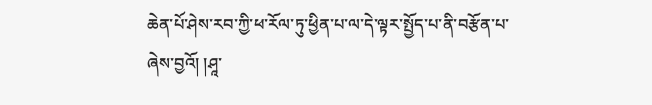ཆེན་པོ་ཤེས་རབ་ཀྱི་ཕ་རོལ་ཏུ་ཕྱིན་པ་ལ་དེ་ལྟར་སྤྱོད་པ་ནི་བརྩོན་པ་ཞེས་བྱའོ། །ཤཱ་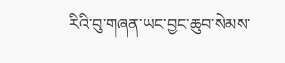རིའི་བུ་གཞན་ཡང་བྱང་ཆུབ་སེམས་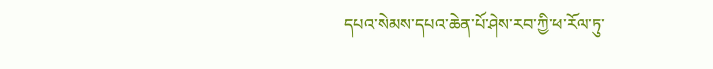དཔའ་སེམས་དཔའ་ཆེན་པོ་ཤེས་རབ་ཀྱི་ཕ་རོལ་ཏུ་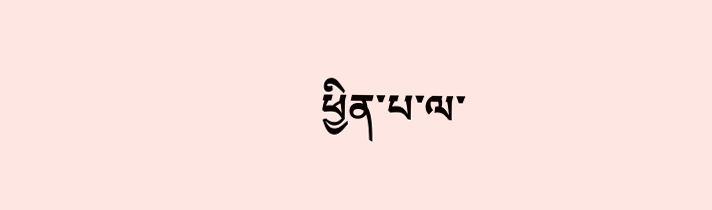ཕྱིན་པ་ལ་